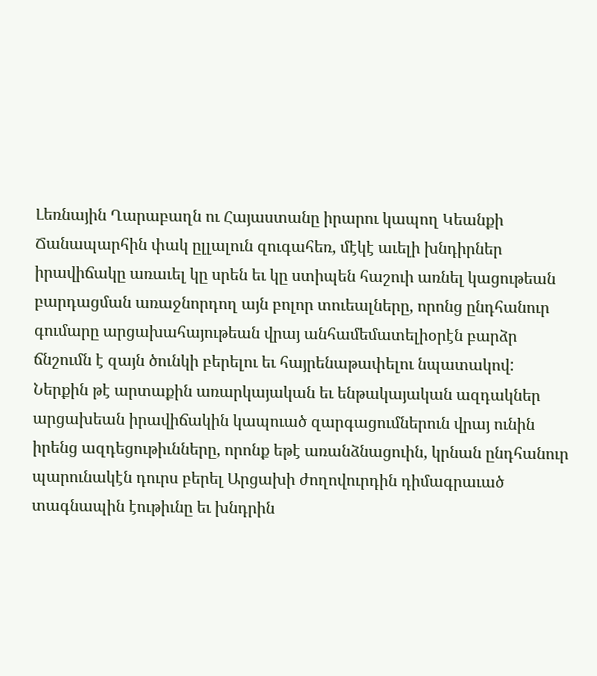Լեռնային Ղարաբաղն ու Հայաստանը իրարու կապող Կեանքի Ճանապարհին փակ ըլլալուն զուգահեռ, մէկէ աւելի խնդիրներ իրավիճակը առաւել կը սրեն եւ կը ստիպեն հաշուի առնել կացութեան բարդացման առաջնորդող այն բոլոր տուեալները, որոնց ընդհանուր գումարը արցախահայութեան վրայ անհամեմատելիօրէն բարձր ճնշումն է զայն ծունկի բերելու եւ հայրենաթափելու նպատակով:
Ներքին թէ արտաքին առարկայական եւ ենթակայական ազդակներ արցախեան իրավիճակին կապուած զարգացումներուն վրայ ունին իրենց ազդեցութիւնները, որոնք եթէ առանձնացուին, կրնան ընդհանուր պարունակէն դուրս բերել Արցախի ժողովուրդին դիմագրաւած տագնապին էութիւնը եւ խնդրին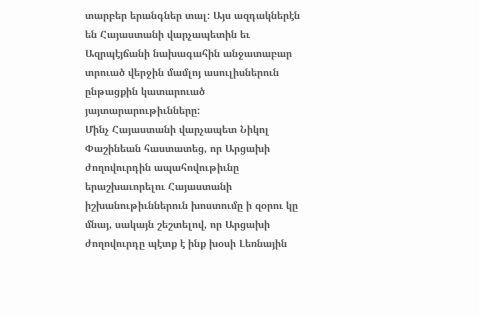տարբեր երանգներ տալ: Այս ազդակներէն են Հայաստանի վարչապետին եւ Ազրպէյճանի նախագահին անջատաբար տրուած վերջին մամլոյ ասուլիսներուն ընթացքին կատարուած յայտարարութիւնները:
Մինչ Հայաստանի վարչապետ Նիկոլ Փաշինեան հաստատեց, որ Արցախի ժողովուրդին ապահովութիւնը երաշխաւորելու Հայաստանի իշխանութիւններուն խոստումը ի զօրու կը մնայ, սակայն շեշտելով, որ Արցախի ժողովուրդը պէտք է ինք խօսի Լեռնային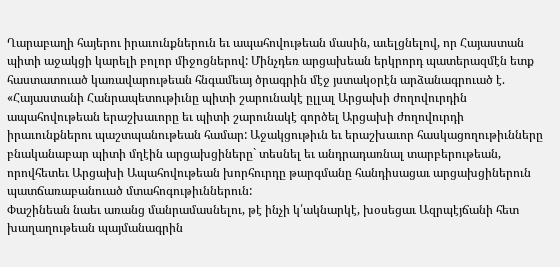Ղարաբաղի հայերու իրաւունքներուն եւ ապահովութեան մասին, աւելցնելով, որ Հայաստան պիտի աջակցի կարելի բոլոր միջոցներով: Մինչդեռ արցախեան երկրորդ պատերազմէն ետք հաստատուած կառավարութեան հնգամեայ ծրագրին մէջ յստակօրէն արձանագրուած է. «Հայաստանի Հանրապետութիւնը պիտի շարունակէ ըլլալ Արցախի ժողովուրդին ապահովութեան երաշխաւորը եւ պիտի շարունակէ գործել Արցախի ժողովուրդի իրաւունքներու պաշտպանութեան համար: Աջակցութիւն եւ երաշխաւոր հասկացողութիւնները բնականաբար պիտի մղէին արցախցիները` տեսնել եւ անդրադառնալ տարբերութեան, որովհետեւ Արցախի Ապահովութեան խորհուրդը թարգմանը հանդիսացաւ արցախցիներուն պատճառաբանուած մտահոգութիւններուն:
Փաշինեան նաեւ առանց մանրամասնելու, թէ ինչի կ՛ակնարկէ, խօսեցաւ Ազրպէյճանի հետ խաղաղութեան պայմանագրին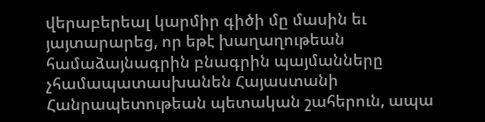վերաբերեալ կարմիր գիծի մը մասին եւ յայտարարեց, որ եթէ խաղաղութեան համաձայնագրին բնագրին պայմանները չհամապատասխանեն Հայաստանի Հանրապետութեան պետական շահերուն, ապա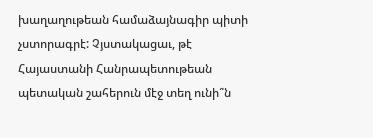խաղաղութեան համաձայնագիր պիտի չստորագրէ: Չյստակացաւ, թէ Հայաստանի Հանրապետութեան պետական շահերուն մէջ տեղ ունի՞ն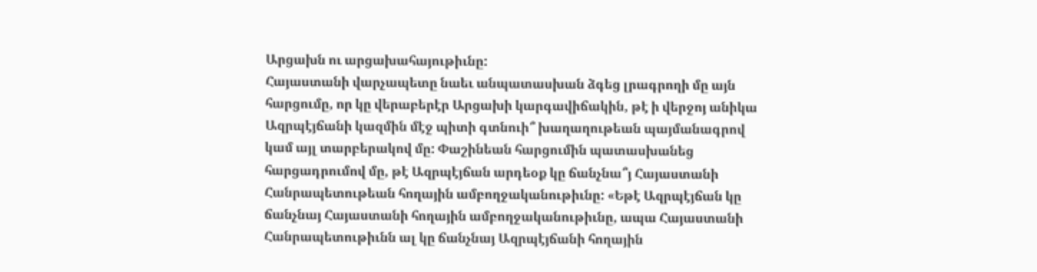Արցախն ու արցախահայութիւնը:
Հայաստանի վարչապետը նաեւ անպատասխան ձգեց լրագրողի մը այն հարցումը, որ կը վերաբերէր Արցախի կարգավիճակին, թէ ի վերջոյ անիկա Ազրպէյճանի կազմին մէջ պիտի գտնուի՞ խաղաղութեան պայմանագրով կամ այլ տարբերակով մը: Փաշինեան հարցումին պատասխանեց հարցադրումով մը, թէ Ազրպէյճան արդեօք կը ճանչնա՞յ Հայաստանի Հանրապետութեան հողային ամբողջականութիւնը: «Եթէ Ազրպէյճան կը ճանչնայ Հայաստանի հողային ամբողջականութիւնը, ապա Հայաստանի Հանրապետութիւնն ալ կը ճանչնայ Ազրպէյճանի հողային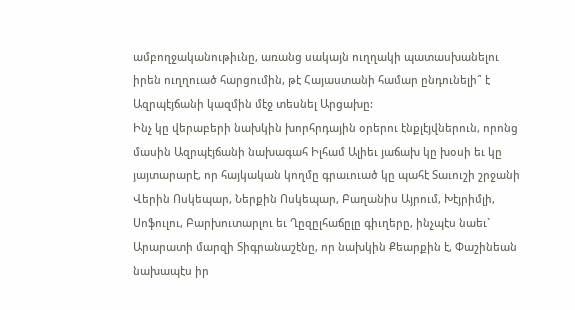ամբողջականութիւնը, առանց սակայն ուղղակի պատասխանելու իրեն ուղղուած հարցումին, թէ Հայաստանի համար ընդունելի՞ է Ազրպէյճանի կազմին մէջ տեսնել Արցախը:
Ինչ կը վերաբերի նախկին խորհրդային օրերու էնքլէյվներուն, որոնց մասին Ազրպէյճանի նախագահ Իլհամ Ալիեւ յաճախ կը խօսի եւ կը յայտարարէ, որ հայկական կողմը գրաւուած կը պահէ Տաւուշի շրջանի Վերին Ոսկեպար, Ներքին Ոսկեպար, Բաղանիս Այրում, Խէյրիմլի, Սոֆուլու, Բարխուտարլու եւ Ղըզըլհաճըլը գիւղերը, ինչպէս նաեւ` Արարատի մարզի Տիգրանաշէնը, որ նախկին Քեարքին է, Փաշինեան նախապէս իր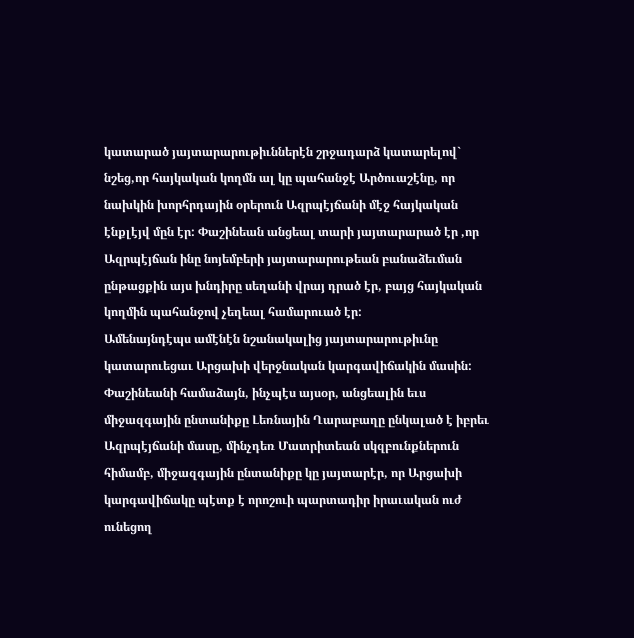կատարած յայտարարութիւններէն շրջադարձ կատարելով` նշեց,որ հայկական կողմն ալ կը պահանջէ Արծուաշէնը, որ նախկին խորհրդային օրերուն Ազրպէյճանի մէջ հայկական էնքլէյվ մըն էր: Փաշինեան անցեալ տարի յայտարարած էր ,որ Ազրպէյճան ինը նոյեմբերի յայտարարութեան բանաձեւման ընթացքին այս խնդիրը սեղանի վրայ դրած էր, բայց հայկական կողմին պահանջով չեղեալ համարուած էր:
Ամենայնդէպս ամէնէն նշանակալից յայտարարութիւնը կատարուեցաւ Արցախի վերջնական կարգավիճակին մասին: Փաշինեանի համաձայն, ինչպէս այսօր, անցեալին եւս միջազգային ընտանիքը Լեռնային Ղարաբաղը ընկալած է իբրեւ Ազրպէյճանի մասը, մինչդեռ Մատրիտեան սկզբունքներուն հիմամբ, միջազգային ընտանիքը կը յայտարէր, որ Արցախի կարգավիճակը պէտք է որոշուի պարտադիր իրաւական ուժ ունեցող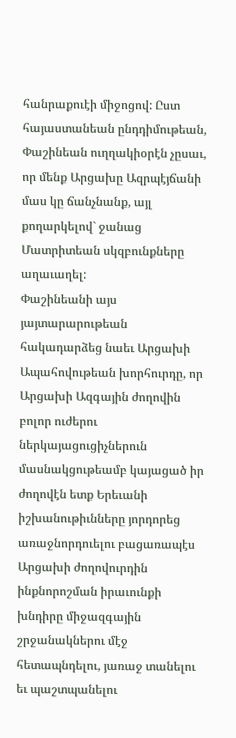հանրաքուէի միջոցով: Ըստ հայաստանեան ընդդիմութեան, Փաշինեան ուղղակիօրէն չըսաւ, որ մենք Արցախը Ազրպէյճանի մաս կը ճանչնանք, այլ քողարկելով` ջանաց Մատրիտեան սկզբունքները աղաւաղել:
Փաշինեանի այս յայտարարութեան հակադարձեց նաեւ Արցախի Ապահովութեան խորհուրդը, որ Արցախի Ազգային ժողովին բոլոր ուժերու ներկայացուցիչներուն մասնակցութեամբ կայացած իր ժողովէն ետք Երեւանի իշխանութիւնները յորդորեց առաջնորդուելու բացառապէս Արցախի ժողովուրդին ինքնորոշման իրաւունքի խնդիրը միջազգային շրջանակներու մէջ հետապնդելու, յառաջ տանելու եւ պաշտպանելու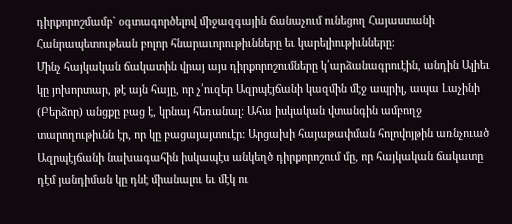դիրքորոշմամբ` օգտագործելով միջազգային ճանաչում ունեցող Հայաստանի Հանրապետութեան բոլոր հնարաւորութիւնները եւ կարելիութիւնները:
Մինչ հայկական ճակատին վրայ այս դիրքորոշումները կ՛արձանագրուէին, անդին Ալիեւ կը յոխորտար, թէ այն հայը, որ չ՛ուզեր Ազրպէյճանի կազմին մէջ ապրիլ, ապա Լաչինի (Բերձոր) անցքը բաց է, կրնայ հեռանալ: Ահա իսկական վտանգին ամբողջ տարողութիւնն էր, որ կը բացայայտուէր: Արցախի հայաթափման հոլովոյթին առնչուած Ազրպէյճանի նախագահին իսկապէս անկեղծ դիրքորոշում մը, որ հայկական ճակատը դէմ յանդիման կը դնէ միանալու եւ մէկ ու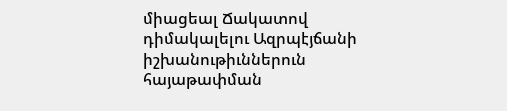միացեալ Ճակատով դիմակալելու Ազրպէյճանի իշխանութիւններուն հայաթափման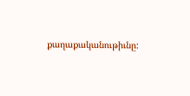քաղաքականութիւնը: